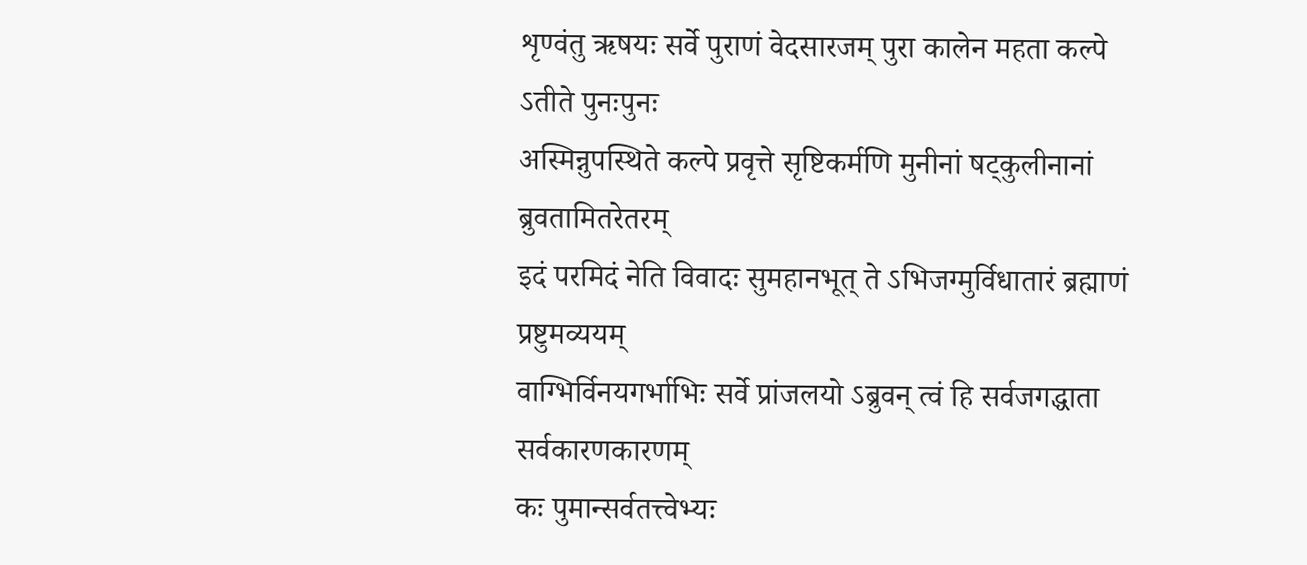शृण्वंतु ऋषयः सर्वे पुराणं वेदसारजम् पुरा कालेन महता कल्पे ऽतीते पुनःपुनः
अस्मिन्नुपस्थिते कल्पे प्रवृत्ते सृष्टिकर्मणि मुनीनां षट्कुलीनानां ब्रुवतामितरेतरम्
इदं परमिदं नेति विवादः सुमहानभूत् ते ऽभिजग्मुर्विधातारं ब्रह्माणं प्रष्टुमव्ययम्
वाग्भिर्विनयगर्भाभिः सर्वे प्रांजलयो ऽब्रुवन् त्वं हि सर्वजगद्धाता सर्वकारणकारणम्
कः पुमान्सर्वतत्त्वेभ्यः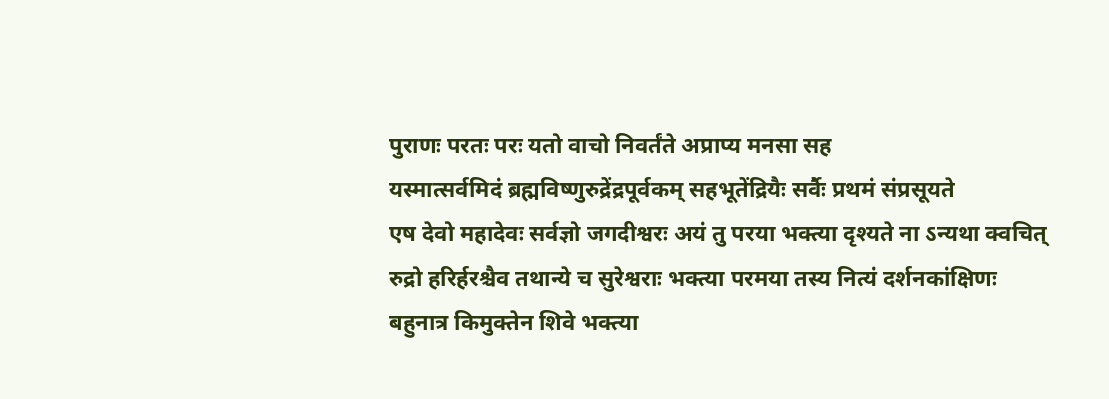पुराणः परतः परः यतो वाचो निवर्तंते अप्राप्य मनसा सह
यस्मात्सर्वमिदं ब्रह्मविष्णुरुद्रेंद्रपूर्वकम् सहभूतेंद्रियैः सर्वैः प्रथमं संप्रसूयते
एष देवो महादेवः सर्वज्ञो जगदीश्वरः अयं तु परया भक्त्या दृश्यते ना ऽन्यथा क्वचित्
रुद्रो हरिर्हरश्चैव तथान्ये च सुरेश्वराः भक्त्या परमया तस्य नित्यं दर्शनकांक्षिणः
बहुनात्र किमुक्तेन शिवे भक्त्या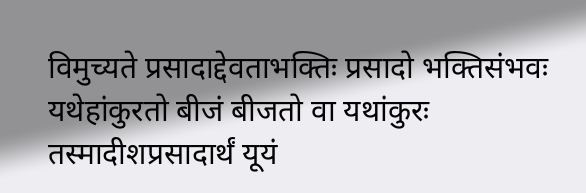विमुच्यते प्रसादाद्देवताभक्तिः प्रसादो भक्तिसंभवः यथेहांकुरतो बीजं बीजतो वा यथांकुरः
तस्मादीशप्रसादार्थं यूयं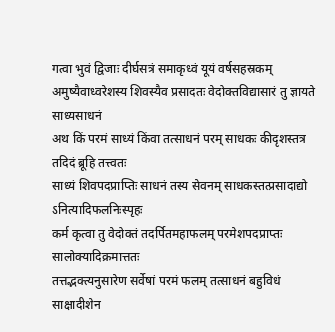गत्वा भुवं द्विजाः दीर्घसत्रं समाकृध्वं यूयं वर्षसहस्रकम्
अमुष्यैवाध्वरेशस्य शिवस्यैव प्रसादतः वेदोक्तविद्यासारं तु ज्ञायते साध्यसाधनं
अथ किं परमं साध्यं किंवा तत्साधनं परम् साधकः कीदृशस्तत्र तदिदं ब्रूहि तत्त्वतः
साध्यं शिवपदप्राप्तिः साधनं तस्य सेवनम् साधकस्तत्प्रसादाद्यो ऽनित्यादिफलनिःस्पृहः
कर्म कृत्वा तु वेदोक्तं तदर्पितमहाफलम् परमेशपदप्राप्तः सालोक्यादिक्रमात्ततः
तत्तद्भक्त्यनुसारेण सर्वेषां परमं फलम् तत्साधनं बहुविधं साक्षादीशेन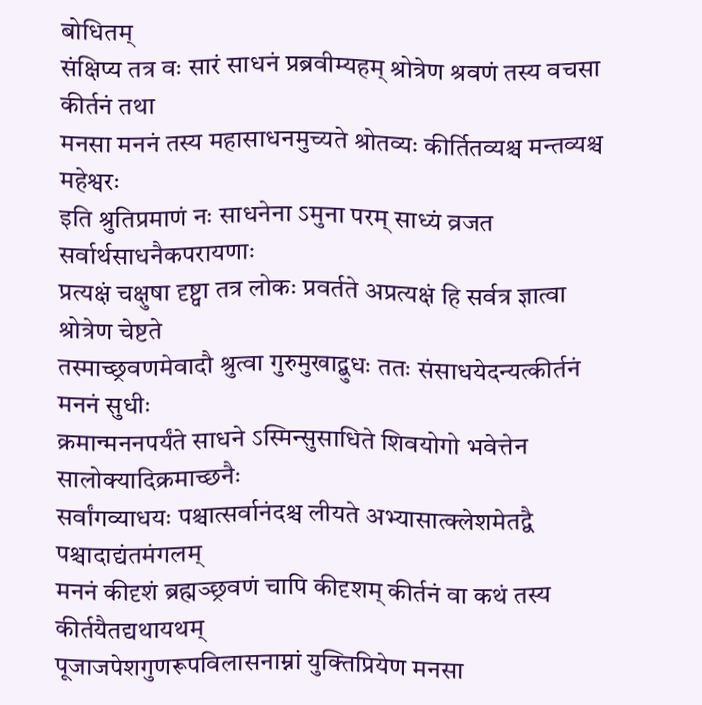बोधितम्
संक्षिप्य तत्र वः सारं साधनं प्रब्रवीम्यहम् श्रोत्रेण श्रवणं तस्य वचसा कीर्तनं तथा
मनसा मननं तस्य महासाधनमुच्यते श्रोतव्यः कीर्तितव्यश्च मन्तव्यश्च महेश्वरः
इति श्रुतिप्रमाणं नः साधनेना ऽमुना परम् साध्यं व्रजत सर्वार्थसाधनैकपरायणाः
प्रत्यक्षं चक्षुषा दृष्ट्वा तत्र लोकः प्रवर्तते अप्रत्यक्षं हि सर्वत्र ज्ञात्वा श्रोत्रेण चेष्टते
तस्माच्छ्रवणमेवादौ श्रुत्वा गुरुमुखाद्बुधः ततः संसाधयेदन्यत्कीर्तनं मननं सुधीः
क्रमान्मननपर्यंते साधने ऽस्मिन्सुसाधिते शिवयोगो भवेत्तेन सालोक्यादिक्रमाच्छनैः
सर्वांगव्याधयः पश्चात्सर्वानंदश्च लीयते अभ्यासात्क्लेशमेतद्वै पश्चादाद्यंतमंगलम्
मननं कीदृशं ब्रह्मञ्छ्रवणं चापि कीदृशम् कीर्तनं वा कथं तस्य कीर्तयैतद्यथायथम्
पूजाजपेशगुणरूपविलासनाम्नां युक्तिप्रियेण मनसा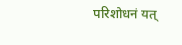परिशोधनं यत्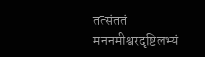तत्संततं मननमीश्वरदृष्टिलभ्यं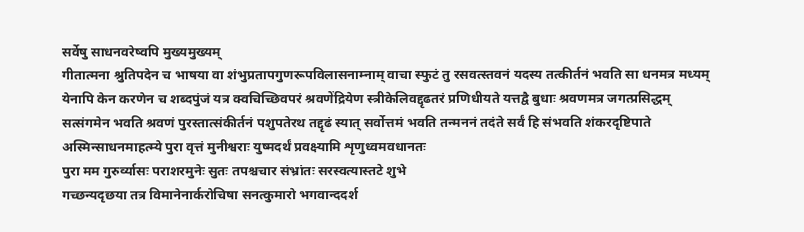सर्वेषु साधनवरेष्वपि मुख्यमुख्यम्
गीतात्मना श्रुतिपदेन च भाषया वा शंभुप्रतापगुणरूपविलासनाम्नाम् वाचा स्फुटं तु रसवत्स्तवनं यदस्य तत्कीर्तनं भवति सा धनमत्र मध्यम्
येनापि केन करणेन च शब्दपुंजं यत्र क्वचिच्छिवपरं श्रवणेंद्रियेण स्त्रीकेलिवद्दृढतरं प्रणिधीयते यत्तद्वै बुधाः श्रवणमत्र जगत्प्रसिद्धम्
सत्संगमेन भवति श्रवणं पुरस्तात्संकीर्तनं पशुपतेरथ तद्दृढं स्यात् सर्वोत्तमं भवति तन्मननं तदंते सर्वं हि संभवति शंकरदृष्टिपाते
अस्मिन्साधनमाहत्म्ये पुरा वृत्तं मुनीश्वराः युष्मदर्थं प्रवक्ष्यामि शृणुध्वमवधानतः
पुरा मम गुरुर्व्यासः पराशरमुनेः सुतः तपश्चचार संभ्रांतः सरस्वत्यास्तटे शुभे
गच्छन्यदृछया तत्र विमानेनार्करोचिषा सनत्कुमारो भगवान्ददर्श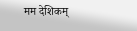मम देशिकम्